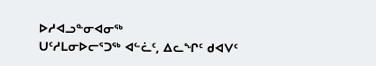ᐅᓱᐊᓗᓐᓂᐊᓂᖅ
ᑌᑦᓱᒪᓂᐅᓕᕐᑐᖅ ᐊᓪᓛᑦ, ᐃᓚᖏᑦ ᑯᐊᐯᑦ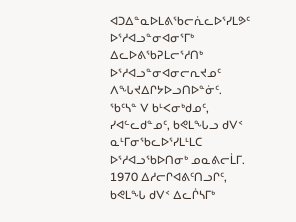ᐊᑐᐃᓐᓇᐅᒪᕕᖃᓕᕇᓚᐅᕐᓯᒪᕗᑦ ᐅᕐᓱᐊᓗᓐᓂᐊᓂᕐᒥᒃ ᐃᓚᐅᕕᖃᕈᒪᓕᕐᓱᑎᒃ ᐅᕐᓱᐊᓗᓐᓂᐊᓂᓕᕆᔪᓄᑦ ᐱᖓᔪᐃᒋᔭᐅᓗᑎᐅᓐᓃᑦ. ᖃᑦᓴᓐ ᐯ ᑲᒻᐸᓂᒃᑯᓄᑦ, ᓯᐊᓪᓚᑯᓐᓄᑦ, ᑲᕙᒪᖓᓗ ᑯᐯᑉ ᓇᒻᒥᓂᖃᓚᐅᕐᓯᒪᒻᒪᑕ ᐅᕐᓱᐊᓗᖃᐅᑎᓂᒃ ᓄᓇᕕᓕᒫᒥ.
1970 ᐃᓱᓕᒋᐊᕕᑦᑎᓗᒋᑦ, ᑲᕙᒪᖓ ᑯᐯᑉ ᐃᓚᒌᓴᒥᒃ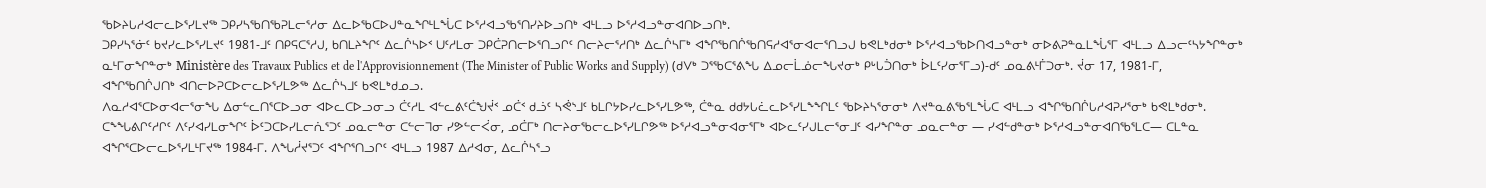ᖃᐅᔨᒐᓱᐊᓕᓚᐅᕐᓯᒪᔪᖅ ᑐᑭᓯᓴᖃᑎᖃᕈᒪᓕᕐᓱᓂ ᐃᓚᐅᖃᑕᐅᒍᓐᓇᖏᒻᒪᖔᑕ ᐅᕐᓱᐊᓗᖃᕐᑎᓯᔨᐅᓗᑎᒃ ᐊᒻᒪᓗ ᐅᕐᓱᐊᓗᓐᓂᐊᑎᐅᓗᑎᒃ.
ᑐᑭᓯᓴᕐᓃᑦ ᑲᔪᓯᓚᐅᕐᓯᒪᔪᑦ 1981-ᒧᑦ ᑎᑭᕋᑕᕐᓱᒍ, ᑲᑎᒪᔨᖏᑦ ᐃᓚᒌᓴᐅᑉ ᑌᑦᓱᒪᓂ ᑐᑭᑖᕈᑎᓕᐅᕐᑎᓗᒋᑦ ᑎᓕᔨᓕᕐᓱᑎᒃ ᐃᓚᒌᓴᒥᒃ ᐊᖏᖃᑎᒌᖃᑎᕋᓱᐊᕐᓂᐊᓕᕐᑎᓗᒍ ᑲᕙᒪᒃᑯᓂᒃ ᐅᕐᓱᐊᓗᖃᐅᑎᐊᓗᓐᓂᒃ ᓂᐅᕕᕈᓐᓇᒪᖔᕐᒥ ᐊᒻᒪᓗ ᐃᓗᓕᑦᓴᔭᖏᓐᓂᒃ ᓇᒻᒥᓂᖏᓐᓂᒃ Ministère des Travaux Publics et de l'Approvisionnement (The Minister of Public Works and Supply) (ᑯᐯᒃ ᑐᕐᖃᑕᕐᕕᖓ ᐃᓄᓕᒫᓅᓕᖓᔪᓂᒃ ᑭᒡᒐᑑᑎᓂᒃ ᐆᒪᑦᓯᓂᕐᒥᓗ)-ᑯᑦ ᓄᓇᕕᒻᒦᑐᓂᒃ. ᔫᓂ 17, 1981-ᒥ, ᐊᖏᖃᑎᒌᒍᑎᒃ ᐊᑎᓕᐅᕈᑕᐅᓕᓚᐅᕐᓯᒪᕗᖅ ᐃᓚᒌᓴᒧᑦ ᑲᕙᒪᒃᑯᓄᓗ.
ᐱᓇᓱᐊᕐᑕᐅᓂᐊᓕᕐᓂᖓ ᐃᓂᓪᓚᑎᕐᑕᐅᓗᓂ ᐊᐅᓚᑕᐅᓗᓂᓗ ᑖᑦᓱᒪ ᐊᓪᓚᕕᑦᑖᖑᔫᑉ ᓄᑖᑉ ᑯᓘᑦ ᓴᕚᔅᒧᑦ ᑲᒪᒋᔭᐅᓯᓚᐅᕐᓯᒪᕗᖅ, ᑖᓐᓇ ᑯᑯᔭᒐᓛᓚᐅᕐᓯᒪᖕᖏᒪᑦ ᖃᐅᔨᓴᕐᓂᓂᒃ ᐱᔪᓐᓇᕕᖃᕐᒪᖔᑕ ᐊᒻᒪᓗ ᐊᖏᖃᑎᒌᒐᓱᐊᕈᓯᕐᓂᒃ ᑲᕙᒪᒃᑯᓂᒃ.
ᑕᖕᖓᕕᒋᑦᓱᒋᑦ ᐱᑦᓯᐊᓯᒪᓂᖏᑦ ᐆᑦᑐᑕᐅᓯᒪᓕᕇᕐᑐᑦ ᓄᓇᓕᓐᓂ ᑕᓪᓕᒣᓂ ᓯᕗᓪᓕᐹᓂ, ᓄᑖᒥᒃ ᑎᓕᔨᓂᖃᓕᓚᐅᕐᓯᒪᒋᕗᖅ ᐅᕐᓱᐊᓗᓐᓂᐊᓂᕐᒥᒃ ᐊᐅᓚᑦᓯᒍᒪᓕᕐᓂᒧᑦ ᐊᓯᖏᓐᓂ ᓄᓇᓕᓐᓂ — ᓯᐊᓪᑯᓐᓂᒃ ᐅᕐᓱᐊᓗᓐᓂᐊᑎᖃᕐᒪᑕ— ᑕᒪᓐᓇ ᐊᖏᕐᑕᐅᓕᓚᐅᕐᓯᒪᒻᒥᔪᖅ 1984-ᒥ. ᐱᖓᓲᔪᕐᑐᑦ ᐊᖏᕐᑎᓗᒋᑦ ᐊᒻᒪᓗ 1987 ᐃᓱᐊᓂ, ᐃᓚᒌᓴᕐᓗ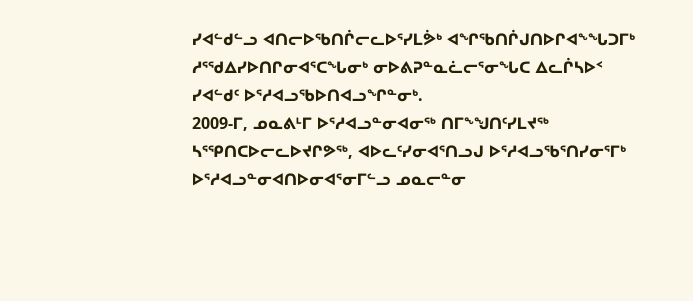ᓯᐊᓪᑯᓪᓗ ᐊᑎᓕᐅᖃᑎᒌᓕᓚᐅᕐᓯᒪᕘᒃ ᐊᖏᖃᑎᒌᒍᑎᐅᒋᐊᖕᖓᑐᒥᒃ ᓱᕐᖁᐃᓯᐅᑎᒋᓂᐊᕐᑕᖓᓂᒃ ᓂᐅᕕᕈᓐᓇᓛᓕᕐᓂᖓᑕ ᐃᓚᒌᓴᐅᑉ ᓯᐊᓪᑯᑦ ᐅᕐᓱᐊᓗᖃᐅᑎᐊᓗᖏᓐᓂᒃ.
2009-ᒥ, ᓄᓇᕕᒻᒥ ᐅᕐᓱᐊᓗᓐᓂᐊᓂᖅ ᑎᒥᖕᖑᑎᑦᓯᒪᔪᖅ ᓴᕐᕿᑎᑕᐅᓕᓚᐅᔪᒋᕗᖅ, ᐊᐅᓚᑦᓯᓂᐊᕐᑎᓗᒍ ᐅᕐᓱᐊᓗᖃᕐᑎᓯᓂᕐᒥᒃ ᐅᕐᓱᐊᓗᓐᓂᐊᑎᐅᓂᐊᕐᓂᒥᓪᓗ ᓄᓇᓕᓐᓂ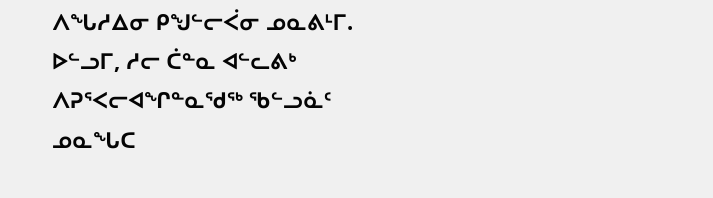ᐱᖓᓱᐃᓂ ᑭᖑᓪᓕᐹᓂ ᓄᓇᕕᒻᒥ.
ᐅᓪᓗᒥ, ᓱᓕ ᑖᓐᓇ ᐊᓪᓚᕕᒃ ᐱᕈᕐᐸᓕᐊᖏᓐᓇᖁᖅ ᖃᓪᓗᓈᑦ ᓄᓇᖓᑕ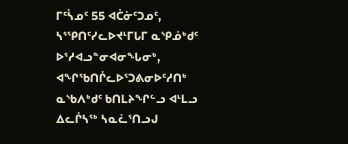ᒥᑦᓵᓄᑦ 55 ᐊᑖᓃᑦᑐᓄᑦ, ᓴᕐᕿᑎᑦᓯᓚᐅᔪᒻᒥᒐᒥ ᓇᔅᑭᓅᒃᑯᑦ ᐅᕐᓱᐊᓗᓐᓂᐊᓂᖓᓂᒃ, ᐊᖏᖃᑎᒌᓚᐅᕐᑐᕕᓂᐅᑦᓱᑎᒃ ᓇᔅᑲᐱᒃᑯᑦ ᑲᑎᒪᔨᖏᓪᓗ ᐊᒻᒪᓗ ᐃᓚᒌᓴᖅ ᓴᓇᓛᕐᑎᓗᒍ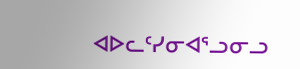ᐊᐅᓚᑦᓯᓂᐊᕐᓗᓂᓗ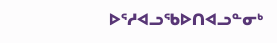ᐅᕐᓱᐊᓗᖃᐅᑎᐊᓗᓐᓂᒃ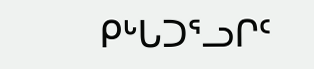ᑭᒡᒐᑐᕐᓗᒋᑦ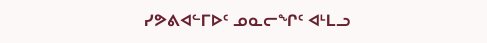ᓯᕗᕕᐊᓪᒥᐅᑦ ᓄᓇᓕᖏᑦ ᐊᒻᒪᓗ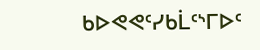ᑲᐅᕙᕙᑦᓯᑲᒫᑦᔅᒥᐅᑦ